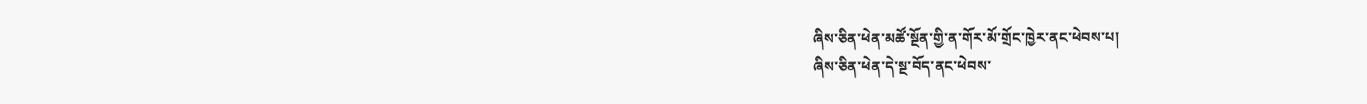ཞིས་ཅིན་ཕེན་མཚོ་སྔོན་གྱི་ན་གོར་མོ་གྲོང་ཁྱེར་ནང་ཕེབས་པ།
ཞིས་ཅིན་ཕེན་དེ་སྔ་བོད་ནང་ཕེབས་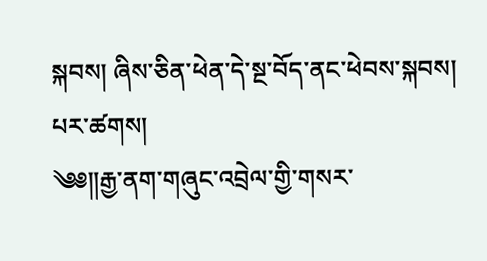སྐབས། ཞིས་ཅིན་ཕེན་དེ་སྔ་བོད་ནང་ཕེབས་སྐབས།
པར་ཚགས།
༄༅༎རྒྱ་ནག་གཞུང་འབྲེལ་གྱི་གསར་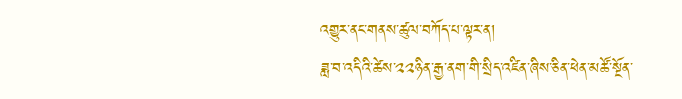འགྱུར་ནང་གནས་ཚུལ་བཀོད་པ་ལྟར་ན།
ཟླ་བ་འདིའི་ཚེས་༢༢ཉིན་རྒྱ་ནག་གི་སྲིད་འཛིན་ཞིས་ཅིན་ཕེན་མཚོ་སྔོན་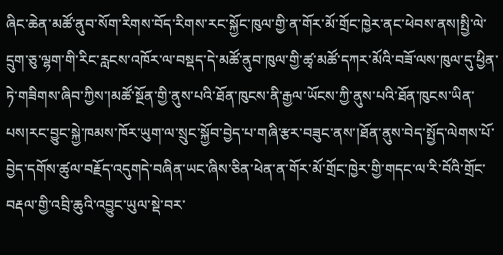ཞིང་ཆེན་མཚོ་ནུབ་སོག་རིགས་བོད་རིགས་རང་སྐྱོང་ཁུལ་གྱི་ན་གོར་མོ་གྲོང་ཁྱེར་ནང་ཕེབས་ནས།སྤྱི་ལེ་དྲུག་ཅུ་ལྷག་གི་རིང་རླངས་འཁོར་ལ་བསྡད་དེ་མཚོ་ནུབ་ཁུལ་གྱི་ཚྭ་མཚོ་དཀར་མོའི་བཟོ་ལས་ཁུལ་དུ་ཕྱིན་ཏེ་གཟིགས་ཞིབ་ཀྱིས་།མཚོ་སྔོན་གྱི་ནུས་པའི་ཐོན་ཁུངས་ནི་རྒྱལ་ཡོངས་ཀྱི་ནུས་པའི་ཐོན་ཁུངས་ཡིན་པས།རང་བྱུང་སྐྱེ་ཁམས་ཁོར་ཡུག་ལ་སྲུང་སྐྱོབ་བྱེད་པ་གཞི་རྩར་བཟུང་ནས་།ཐོན་ནུས་བེད་སྤྱོད་ལེགས་པོ་བྱེད་དགོས་ཚུལ་བརྗོད་འདུགདེ་བཞིན་ཡང་ཞིས་ཅིན་ཕེན་ན་གོར་མོ་གྲོང་ཁྱེར་གྱི་གདང་ལ་རི་བོའི་གྲོང་བརྡལ་གྱི་འབྲི་ཆུའི་འབྱུང་ཡུལ་སྡེ་བར་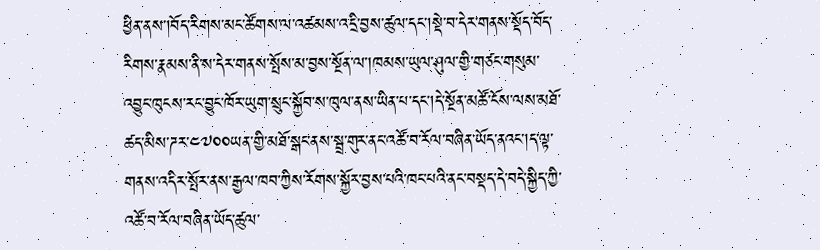ཕྱིན་ནས་།བོད་རིགས་མང་ཚོགས་ལ་འཚམས་འདྲི་བྱས་ཚུལ་དང་།སྡེ་བ་དེར་གནས་སྡོད་བོད་རིགས་རྣམས་ནི་ས་དེར་གནས་སྤོས་མ་བྱས་སྔོན་ལ་།ཁམས་ཡུལ་ཤུལ་གྱི་གཙང་གསུམ་འབྱུང་ཁུངས་རང་བྱུང་ཁོར་ཡུག་སྲུང་སྐྱོབ་ས་ཁུལ་ནས་ཡིན་པ་དང་།དེ་སྔོན་མཚོ་ངོས་ལས་མཐོ་ཚད་མིས་ཌར་༤༧༠༠ཡན་གྱི་མཐོ་སྒང་ནས་སྦྲ་གུར་ནང་འཚོ་བ་རོལ་བཞིན་ཡོད་ནའང་།ད་ལྟ་གནས་འདིར་སྤོར་ནས་རྒྱལ་ཁབ་ཀྱིས་རོགས་སྐྱོར་བྱས་པའི་ཁང་པའི་ནང་བསྡད་དེ་བདེ་སྐྱིད་ཀྱི་འཚོ་བ་རོལ་བཞིན་ཡོད་ཚུལ་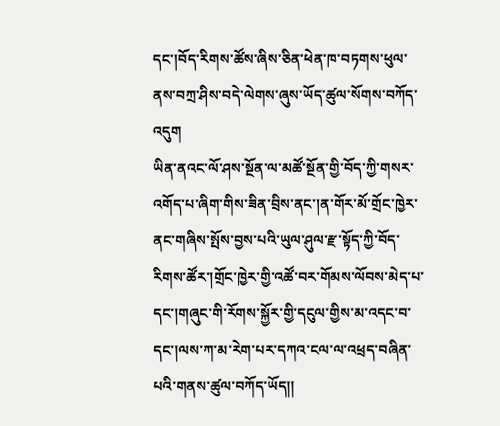དང་།བོད་རིགས་ཚོས་ཞིས་ཅིན་ཕེན་ཁ་བཏགས་ཕུལ་ནས་བཀྲ་ཤིས་བདེ་ལེགས་ཞུས་ཡོད་ཚུལ་སོགས་བཀོད་འདུག
ཡིན་ནའང་ལོ་ཤས་སྔོན་ལ་མཚོ་སྔོན་གྱི་བོད་ཀྱི་གསར་འགོད་པ་ཞིག་གིས་ཟིན་བྲིས་ནང་།ན་གོར་མོ་གྲོང་ཁྱེར་ནང་གཞིས་སྤོས་བྱས་པའི་ཡུལ་ཤུལ་རྫ་སྟོད་ཀྱི་བོད་རིགས་ཚོར་།གྲོང་ཁྱེར་གྱི་འཚོ་བར་གོམས་ལོབས་མེད་པ་དང་།གཞུང་གི་རོགས་སྐྱོར་གྱི་དངུལ་གྱིས་མ་འདང་བ་དང་།ལས་ཀ་མ་རེག་པར་དཀའ་ངལ་ལ་འཕྲད་བཞིན་པའི་གནས་ཚུལ་བཀོད་ཡོད།།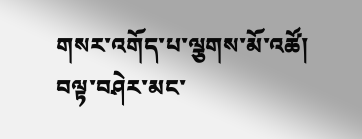གསར་འགོད་པ་ལྕགས་མོ་འཚོ།
བལྟ་བཤེར་མང་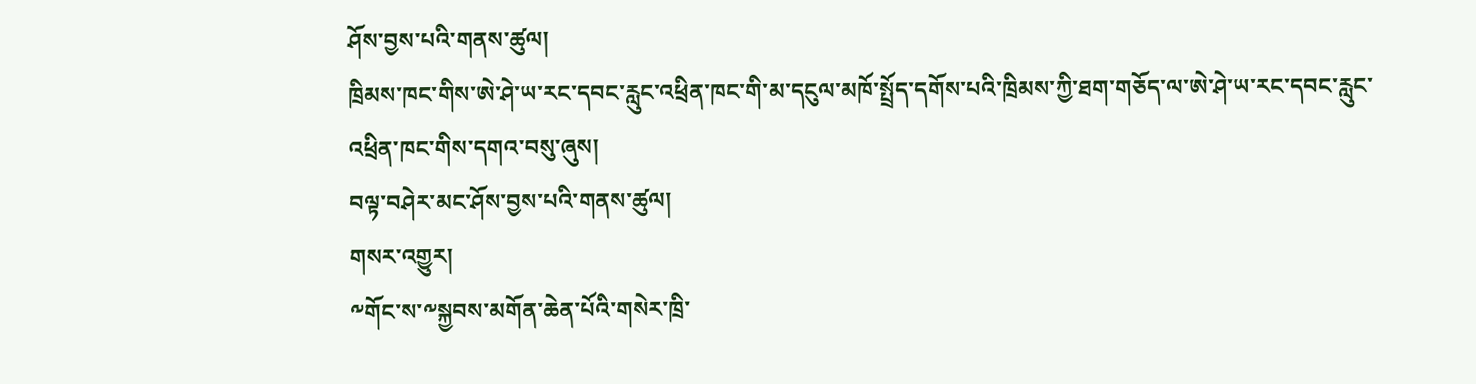ཤོས་བྱས་པའི་གནས་ཚུལ།
ཁྲིམས་ཁང་གིས་ཨེ་ཤེ་ཡ་རང་དབང་རླུང་འཕྲིན་ཁང་གི་མ་དངུལ་མཁོ་སྤྲོད་དགོས་པའི་ཁྲིམས་ཀྱི་ཐག་གཅོད་ལ་ཨེ་ཤེ་ཡ་རང་དབང་རླུང་འཕྲིན་ཁང་གིས་དགའ་བསུ་ཞུས།
བལྟ་བཤེར་མང་ཤོས་བྱས་པའི་གནས་ཚུལ།
གསར་འགྱུར།
༸གོང་ས་༸སྐྱབས་མགོན་ཆེན་པོའི་གསེར་ཁྲི་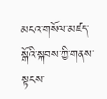མངའ་གསོལ་མཛད་སྒོའི་སྐབས་ཀྱི་གནས་སྟངས་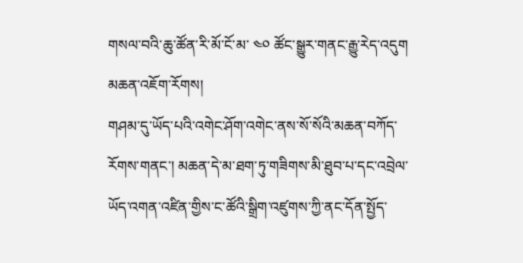གསལ་བའི་ཆུ་ཚོན་རི་མོ་ངོ་མ་ ༤༠ ཚོང་སྒྱུར་གནང་རྒྱུ་རེད་འདུག
མཆན་འཇོག་རོགས།
གཤམ་དུ་ཡོད་པའི་འགེང་ཤོག་འགེང་ནས་སོ་སོའི་མཆན་བཀོད་རོགས་གནང་། མཆན་དེ་མ་ཐག་ཏུ་གཟིགས་མི་ཐུབ་པ་དང་འབྲེལ་ཡོད་འགན་འཛིན་གྱིས་ང་ཚོའི་སྒྲིག་འཛུགས་ཀྱི་ནང་དོན་སྤྱོད་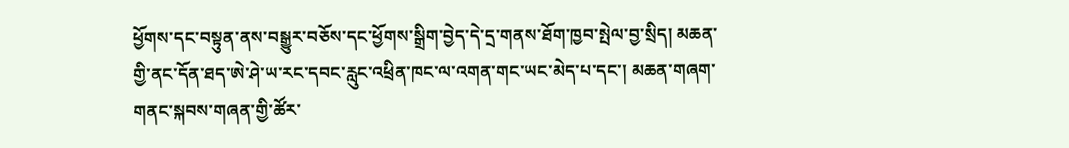ཕྱོགས་དང་བསྟུན་ནས་བསྒྱུར་བཅོས་དང་ཕྱོགས་སྒྲིག་བྱེད་དེ་དྲ་གནས་ཐོག་ཁྱབ་སྤེལ་བྱ་སྲིད། མཆན་གྱི་ནང་དོན་ཐད་ཨེ་ཤེ་ཡ་རང་དབང་རླུང་འཕྲིན་ཁང་ལ་འགན་གང་ཡང་མེད་པ་དང་། མཆན་གཞག་གནང་སྐབས་གཞན་གྱི་ཚོར་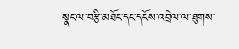སྣང་ལ་བརྩི་མཐོང་དང་དངོས་འབྲེལ་ལ་ཐུགས་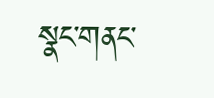སྣང་གནང་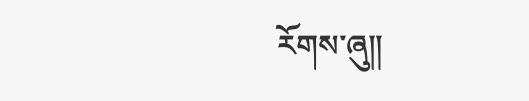རོགས་ཞུ༎